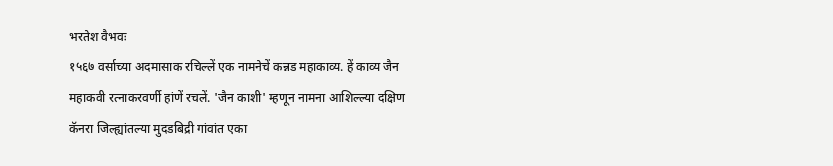भरतेश वैभवः
१५६७ वर्साच्या अदमासाक रचिल्लें एक नामनेचें कन्नड महाकाव्य. हें काव्य जैन महाकवी रत्नाकरवर्णी हांणें रचलें. 'जैन काशी' म्हणून नामना आशिल्ल्या दक्षिण कॅनरा जिल्ह्यांतल्या मुदडबिद्री गांवांत एका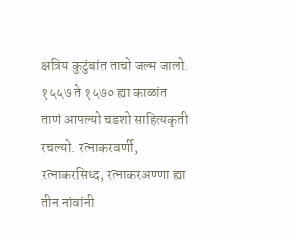क्षत्रिय कुटुंबांत ताचो जल्म जालो. १५५७ ते १५७० ह्या काळांत ताणं आपल्यो चडशो साहित्यकृती रचल्यो. रत्नाकरवर्णी, रत्नाकरसिध्द, रत्नाकरअण्णा ह्या तीन नांवांनी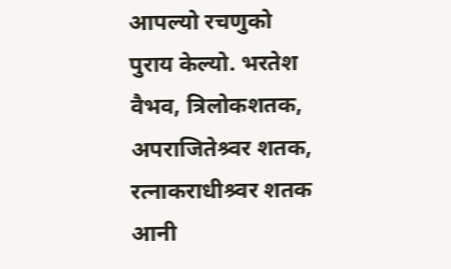आपल्यो रचणुको पुराय केल्यो. भरतेश वैभव, त्रिलोकशतक, अपराजितेश्र्वर शतक, रत्नाकराधीश्र्वर शतक आनी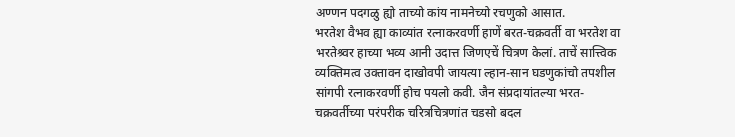अण्णन पदगळु ह्यो ताच्यो कांय नामनेच्यो रचणुको आसात.
भरतेश वैभव ह्या काव्यांत रत्नाकरवर्णी हाणें बरत-चक्रवर्ती वा भरतेश वा भरतेश्र्वर हाच्या भव्य आनी उदात्त जिणएचें चित्रण केलां. ताचें सात्त्विक व्यक्तिमत्व उक्तावन दाखोवपी जायत्या ल्हान-सान घडणुकांचो तपशील सांगपी रत्नाकरवर्णी होच पयलो कवी. जैन संप्रदायांतल्या भरत-चक्रवर्तीच्या परंपरीक चरित्रचित्रणांत चडसो बदल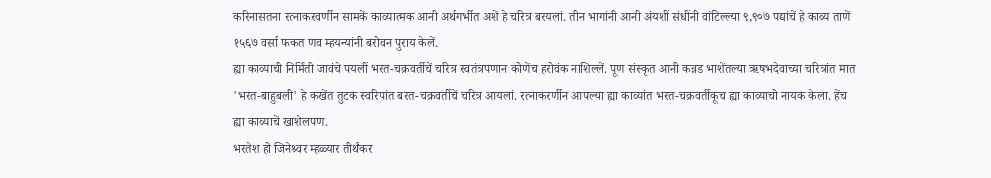करिनासतना रत्नाकरवर्णीन सामकें काव्यात्मक आनी अर्थगर्भीत अशें हे चरित्र बरयलां. तीन भागांनी आनी अंयशीं संधींनी वांटिल्ल्या ९,९०७ पद्यांचें हे काव्य ताणें १५६७ वर्सा फकत णव म्हयन्यांनी बरोवन पुराय केलें.
ह्या काव्याची निर्मिती जावंचे पयलीं भरत-चक्रवर्तीचें चरित्र स्वतंत्रपणान कोणेंच हरोवंक नाशिल्लें. पूण संस्कृत आनी कन्नड भाशेंतल्या ऋषभदेवाच्या चरित्रांत मात 'भरत-बाहुबली' हे कखेंत तुटक स्वरिपांत बरत-चक्रवर्तीचें चरित्र आयलां. रत्नाकरर्णीन आपल्या ह्या काव्यांत भरत-चक्रवर्तीकूच ह्या काव्याचो नायक केला. हेंच ह्या काव्याचें खाशेलपण.
भरतेश हो जिनेश्र्वर म्हळ्यार तीर्थंकर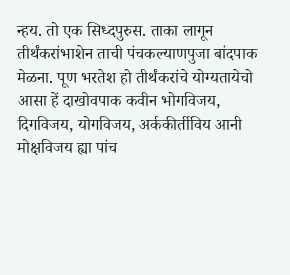न्हय. तो एक सिध्दपुरुस. ताका लागून तीर्थंकरांभाशेन ताची पंचकल्याणपुजा बांदपाक मेळना. पूण भरतेश हो तीर्थंकरांचे योग्यतायेचो आसा हें दाखोवपाक कवीन भोगविजय, दिगविजय, योगविजय, अर्ककीर्तीविय आनी मोक्षविजय ह्या पांच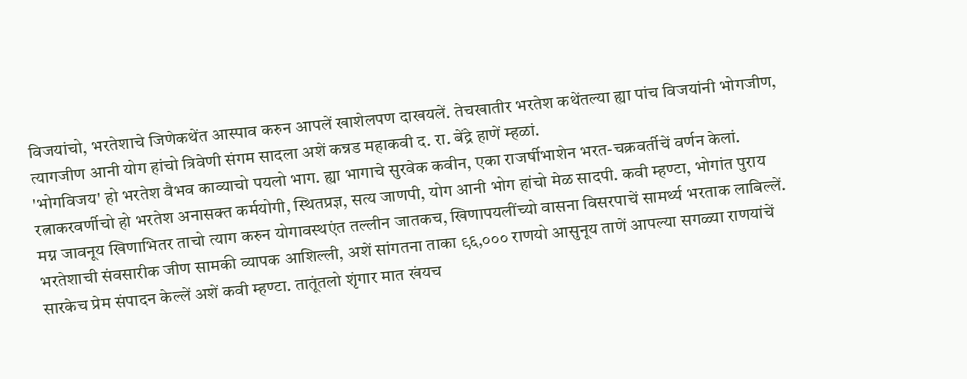विजयांचो, भरतेशाचे जिणेकथेंत आस्पाव करुन आपलें खाशेलपण दाखयलें. तेचखातीर भरतेश कथेंतल्या ह्या पांच विजयांनी भोगजीण, त्यागजीण आनी योग हांचो त्रिवेणी संगम सादला अशें कन्नड महाकवी द. रा. बेंद्रे हाणें म्हळां.
'भोगविजय' हो भरतेश वैभव काव्याचो पयलो भाग. ह्या भागाचे सुरवेक कवीन, एका राजर्षीभाशेन भरत-चक्रवर्तीचें वर्णन केलां. रत्नाकरवर्णीचो हो भरतेश अनासक्त कर्मयोगी, स्थितप्रज्ञ, सत्य जाणपी, योग आनी भोग हांचो मेळ सादपी. कवी म्हण्टा, भोगांत पुराय मग्न जावनूय खिणाभितर ताचो त्याग करुन योगावस्थएंत तल्लीन जातकच, खिणापयलींच्यो वासना विसरपाचें सामर्थ्य भरताक लाबिल्लें. भरतेशाची संवसारीक जीण सामकी व्यापक आशिल्ली, अशें सांगतना ताका ९६,००० राणयो आसुनूय ताणें आपल्या सगळ्या राणयांचें सारकेच प्रेम संपादन केल्लें अशें कवी म्हण्टा. तातूंतलो शृंगार मात खंयच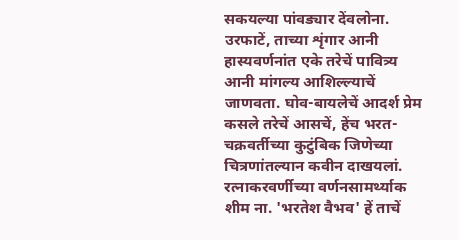सकयल्या पांवड्यार देंवलोना. उरफाटें, ताच्या शृंगार आनी हास्यवर्णनांत एके तरेचें पावित्र्य आनी मांगल्य आशिल्ल्याचें जाणवता. घोव-बायलेचें आदर्श प्रेम कसले तरेचें आसचें, हेंच भरत-चक्रवर्तीच्या कुटुंबिक जिणेच्या चित्रणांतल्यान कवीन दाखयलां. रत्नाकरवर्णीच्या वर्णनसामर्थ्याक शीम ना. 'भरतेश वैभव' हें ताचें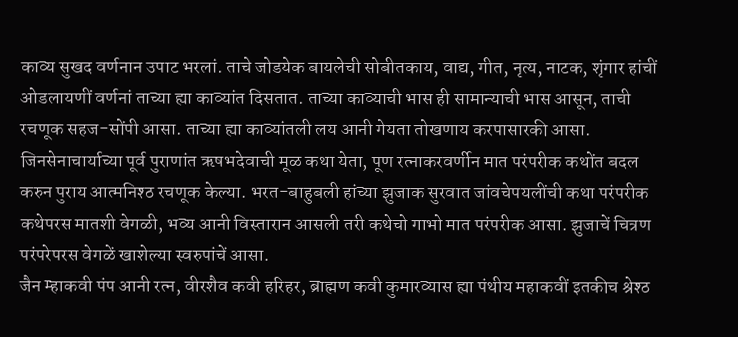काव्य सुखद वर्णनान उपाट भरलां. ताचे जोडयेक बायलेची सोबीतकाय, वाद्य, गीत, नृत्य, नाटक, शृंगार हांचीं ओडलायणीं वर्णनां ताच्या ह्या काव्यांत दिसतात. ताच्या काव्याची भास ही सामान्याची भास आसून, ताची रचणूक सहज-सोंपी आसा. ताच्या ह्या काव्यांतली लय आनी गेयता तोखणाय करपासारकी आसा.
जिनसेनाचार्याच्या पूर्व पुराणांत ऋषभदेवाची मूळ कथा येता, पूण रत्नाकरवर्णीन मात परंपरीक कथोंत बदल करुन पुराय आत्मनिश्ठ रचणूक केल्या. भरत-बाहुबली हांच्या झुजाक सुरवात जांवचेपयलींची कथा परंपरीक कथेपरस मातशी वेगळी, भव्य आनी विस्तारान आसली तरी कथेचो गाभो मात परंपरीक आसा. झुजाचें चित्रण परंपरेपरस वेगळें खाशेल्या स्वरुपांचें आसा.
जैन म्हाकवी पंप आनी रत्न, वीरशैव कवी हरिहर, ब्राह्मण कवी कुमारव्यास ह्या पंथीय महाकवीं इतकीच श्रेश्ठ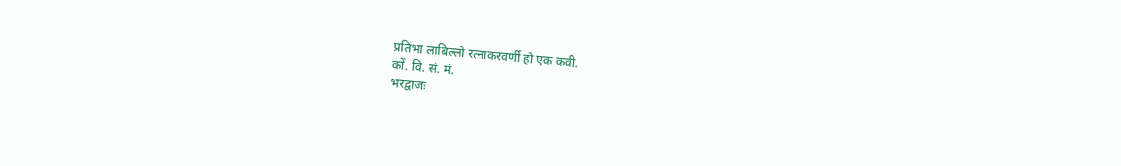प्रतिभा लाबिल्लो रत्नाकरवर्णी हो एक कवी.
कों. वि. सं. मं.
भरद्वाजः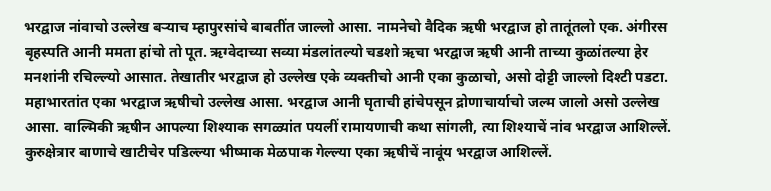भरद्वाज नांवाचो उल्लेख बऱ्याच म्हापुरसांचे बाबतींत जाल्लो आसा. नामनेचो वैदिक ऋषी भरद्वाज हो तातूंतलो एक. अंगीरस बृहस्पति आनी ममता हांचो तो पूत. ऋग्वेदाच्या सव्या मंडलांतल्यो चडशो ऋचा भरद्वाज ऋषी आनी ताच्या कुळांतल्या हेर मनशांनी रचिल्ल्यो आसात. तेखातीर भरद्वाज हो उल्लेख एके व्यक्तीचो आनी एका कुळाचो, असो दोट्टी जाल्लो दिश्टी पडटा.
महाभारतांत एका भरद्वाज ऋषीचो उल्लेख आसा. भरद्वाज आनी घृताची हांचेपसून द्रोणाचार्याचो जल्म जालो असो उल्लेख आसा. वाल्मिकी ऋषीन आपल्या शिश्याक सगळ्यांत पयलीं रामायणाची कथा सांगली, त्या शिश्याचें नांव भरद्वाज आशिल्लें. कुरुक्षेत्रार बाणाचे खाटीचेर पडिल्ल्या भीष्माक मेळपाक गेल्ल्या एका ऋषीचें नावूंय भरद्वाज आशिल्लें.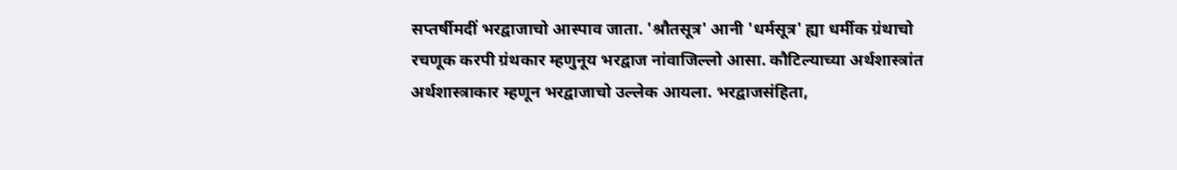सप्तर्षीमदीं भरद्वाजाचो आस्पाव जाता. 'श्रौतसूत्र' आनी 'धर्मसूत्र' ह्या धर्मीक ग्रंथाचो रचणूक करपी ग्रंथकार म्हणुनूय भरद्वाज नांवाजिल्लो आसा. कौटिल्याच्या अर्थशास्त्रांत अर्थशास्त्राकार म्हणून भरद्वाजाचो उल्लेक आयला. भरद्वाजसंहिता,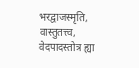भरद्वाजस्मृति, वास्तुतत्त्व, वेदपादस्तोत्र ह्या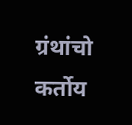ग्रंथांचो कर्तोय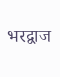भरद्वाज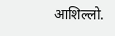आशिल्लो.